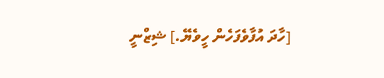[ހާދަ އުފާވެފަހެން ހީވެޔޭ.] ޝިޒްނީ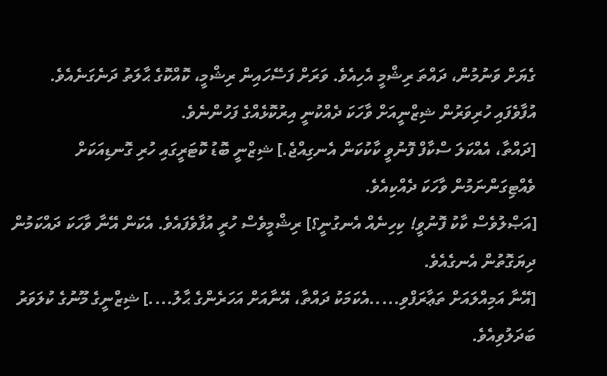ގެޔަށް ވަނުމުން، ދައްތަ ރިޝްމީ އެހިއެވެ. ވަރަށް ފަސޭހައިން ރިޝްމީ، ކޮއްކޮގެ ޙާލަތު ދަނެގަނެއެވެ. އުފާވެފައި ހުރިވަރުން ޝިޒްނީއަށް ވާހަކަ ދެއްކުނީ އިރުކޮޅެއްގެ ފަހުންނެވެ.
[ދައްތާ، އެއްކަލަ ސްކާފް ފޮނުވީ ކާކުކަން އެނގިއްޖެ.] ޝިޒްނީ ބޮޑު ކޮޓަރީގައި ހުރި ގޮނޑިއަކަށް ވެއްޓިގަންނަމުން ވާހަކަ ދެއްކިއެވެ.
[އަޞްލުވެސް ކާކު ފޮނުވީ! ކިހިނެއް އެނގުނީ؟] ރިޝްމީވެސް ހުރީ އުފާވެފައެވެ. އެކަން އޭނާ ވާހަކަ ދައްކަމުން ދިޔަގޮތުން އެނގެއެވެ.
[އޭނާ އަމިއްލައަށް ތަޢާރަފްވި.....އެކަމަކު ދައްތާ، އޭނާއަށް އަހަރެންގެ ޙާލު....] ޝިޒްނީގެ މޫނުގެ ކުލަވަރު ބަދަލުވިއެވެ.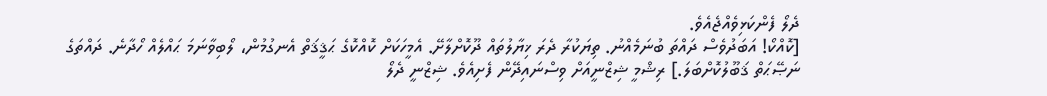ދެލޯ ފެންކަޅިވެއްޖެއެވެ.
[ކޮއްކޯ! އަބަދުވެސް ދައްތަ ބުނަމެއްނު. ތިޔަކުރާ ދެރަ ޚިޔާލުތައް ދޫކޮށްލާށޭ. އެމީހަކަށް ކޮއްކޮގެ ޙަޤީޤަތް އެނގުމުން، ލޯބިވާނަމަ ޙައްލެއް ހޯދާނެ. ދައްތަގެ ނަޞޭޙަތް ޤަބޫލުކޮށްބަލަ.] ރިޝްމީ ޝިޒްނީއަށް ވިސްނައިދޭން ފެށިއެވެ. ޝިޒްނީ ދެލޯ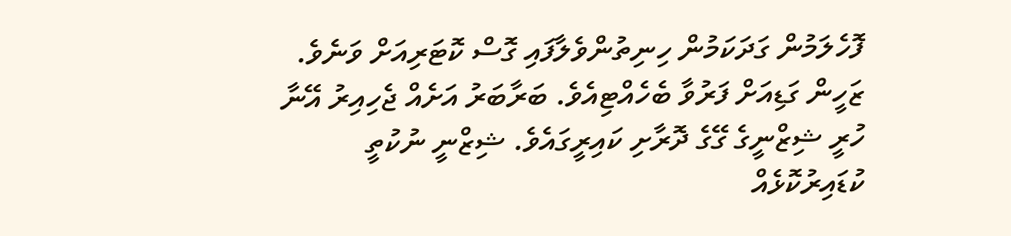ފޮހެލަމުން ގަދަކަމުން ހިނިތުންވެލާފައި ގޮސް ކޮޓަރިއަށް ވަނެވެ.
ޒަހީން ގަޑިއަށް ފަރުވާ ބެހެއްޓިއެވެ. ބަރާބަރު އަށެއް ޖެހިއިރު އޭނާ ހުރީ ޝިޒްނީގެ ގޭގެ ދޮރާށި ކައިރީގައެވެ. ޝިޒްނީ ނުކުތީ ކުޑައިރުކޮޅެއް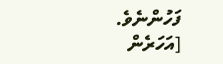ފަހުންނެވެ.
[އަހަރެން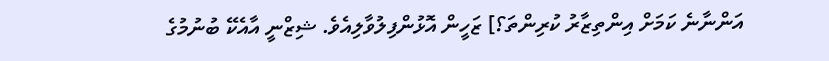އަންނާނެ ކަމަށް އިންތިޒާރު ކުރިންތަ؟] ޒަހީން އޮޅުންފިލުވާލިއެވެ. ޝިޒްނީ އާއެކޭ ބުނުމުގެ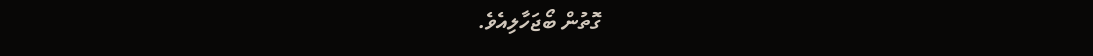ގޮތުން ބޯޖަހާލިއެވެ.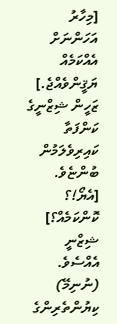[މިހާރު އަހަންނަށް އެއްކަމެއް ޔަޤީންވެއްޖެ.] ޒަހީން ޝިޒްނީގެ ކަންފަތާ ކައިރިވެލަމުން ބުންޏެވެ.
[އެޔޯ!؟ ކޮންކަމެއް؟] ޝިޒްނީ އެއްސެވެ.
(ނުނިމޭ)
ކިޔުންތެރިންގެ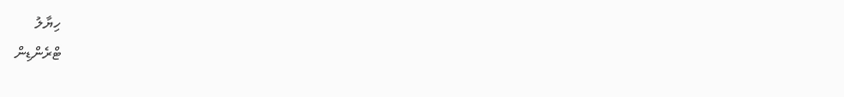ހިޔާލު
ޓްރެންޑިން